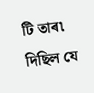টি তাৰ৷
দিছিল যে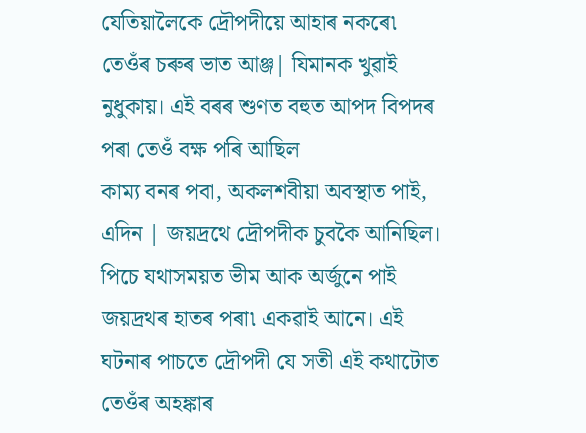যেতিয়ালৈকে দ্ৰৌপদীয়ে আহাৰ নকৰে৷ তেওঁৰ চৰুৰ ভাত আঞ্জ| যিমানক খুৱাই নুধুকায়। এই বৰৰ শুণত বহুত আপদ বিপদৰ পৰা তেওঁ বক্ষ পৰি আছিল
কাম্য বনৰ পবা, অকলশবীয়া অবস্থাত পাই, এদিন | জয়দ্ৰথে দ্ৰৌপদীক চুবকৈ আনিছিল। পিচে যথাসময়ত ভীম আক অৰ্জুনে পাই জয়দ্ৰথৰ হাতৰ পৰা৷ একৱাই আনে। এই ঘটনাৰ পাচতে দ্ৰৌপদী যে সতী এই কথাটোত তেওঁৰ অহঙ্কাৰ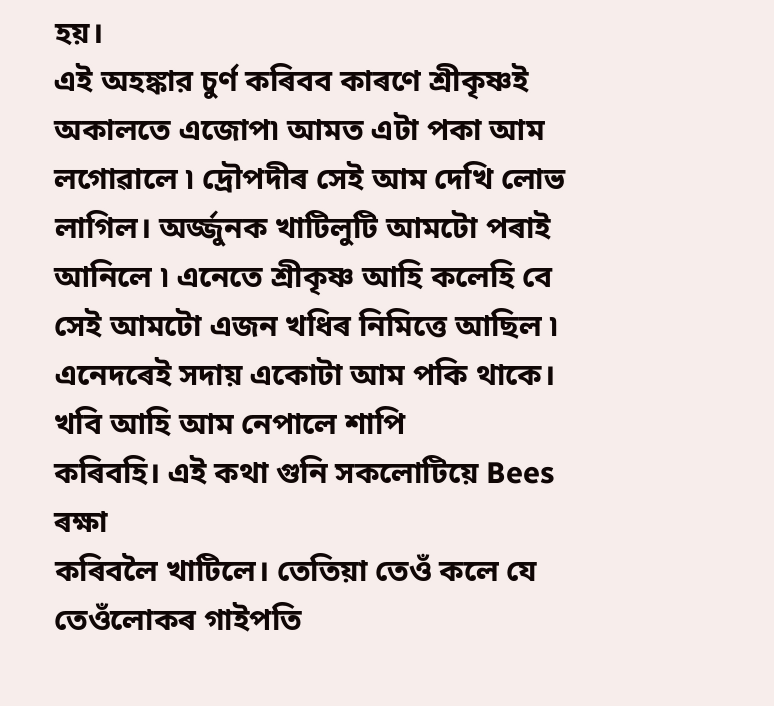হয়।
এই অহঙ্কার চুৰ্ণ কৰিবব কাৰণে শ্ৰীকৃষ্ণই অকালতে এজোপ৷ আমত এটা পকা আম লগোৱালে ৷ দ্ৰৌপদীৰ সেই আম দেখি লোভ লাগিল। অৰ্জ্জুনক খাটিলুটি আমটো পৰাই আনিলে ৷ এনেতে শ্রীকৃষ্ণ আহি কলেহি বে সেই আমটো এজন খধিৰ নিমিত্তে আছিল ৷ এনেদৰেই সদায় একোটা আম পকি থাকে। খবি আহি আম নেপালে শাপি
কৰিবহি। এই কথা গুনি সকলোটিয়ে Bees ৰক্ষা
কৰিবলৈ খাটিলে। তেতিয়া তেওঁ কলে যে তেওঁলোকৰ গাইপতি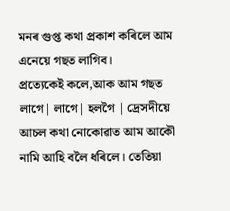মনৰ গুপ্ত কথা প্রকাশ কৰিলে আম এনেয়ে গছত লাগিব।
প্রত্যেকেই কলে,আক আম গছত লাগে| লাগে| হলগৈ | দ্ৰেসদীয়ে আচল কথা নোকোৱাত আম আকৌ নামি আহি বলৈ ধৰিলে। তেতিয়া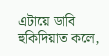এটায়ে ডাবি হুকিদিয়াত কলে,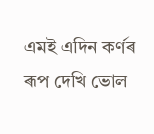এমই এদিন কৰ্ণৰ ৰূপ দেখি ভোল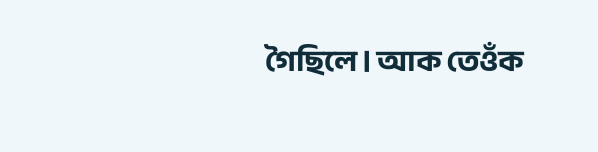গৈছিলে। আক তেওঁক